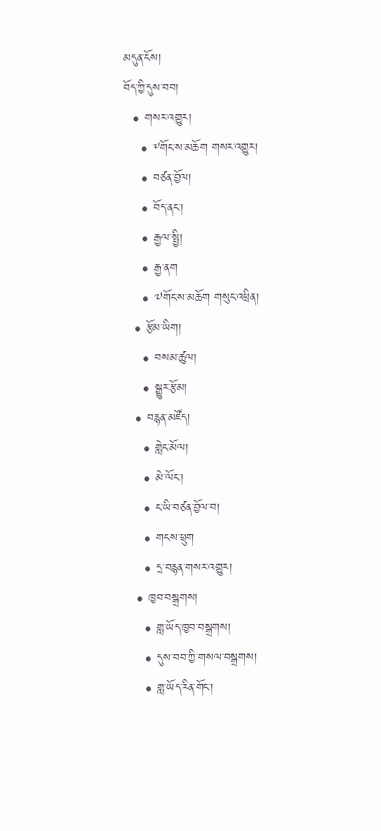མདུན་ངོས།
བོད་ཀྱི་དུས་བབ།
  • གསར་འགྱུར།
    • ༸གོང་ས་མཆོག གསར་འགྱུར།
    • བཙན་བྱོལ།
    • བོད་ནང་།
    • རྒྱལ་སྤྱི།
    • རྒྱ་ནག
    • ༧གོང་ས་མཆོག གསུང་འཕྲིན།
  • རྩོམ་ཡིག།
    • བསམ་ཚུལ།
    • སྒྱུར་རྩོམ།
  • བརྙན་མཛོད།
    • གླེང་མོལ།
    • མེ་ལོང་།
    • ང་ཡི་བཙན་བྱོལ་བ།
    • གངས་ཕྲུག
    • དྲ་བརྙན་གསར་འགྱུར།
  • ཁྱབ་བསྒྲགས།
    • གླ་ཡོད་ཁྱབ་བསྒྲགས།
    • དུས་བབ་ཀྱི་གསལ་བསྒྲགས།
    • གླ་ཡོད་རིན་གོང་།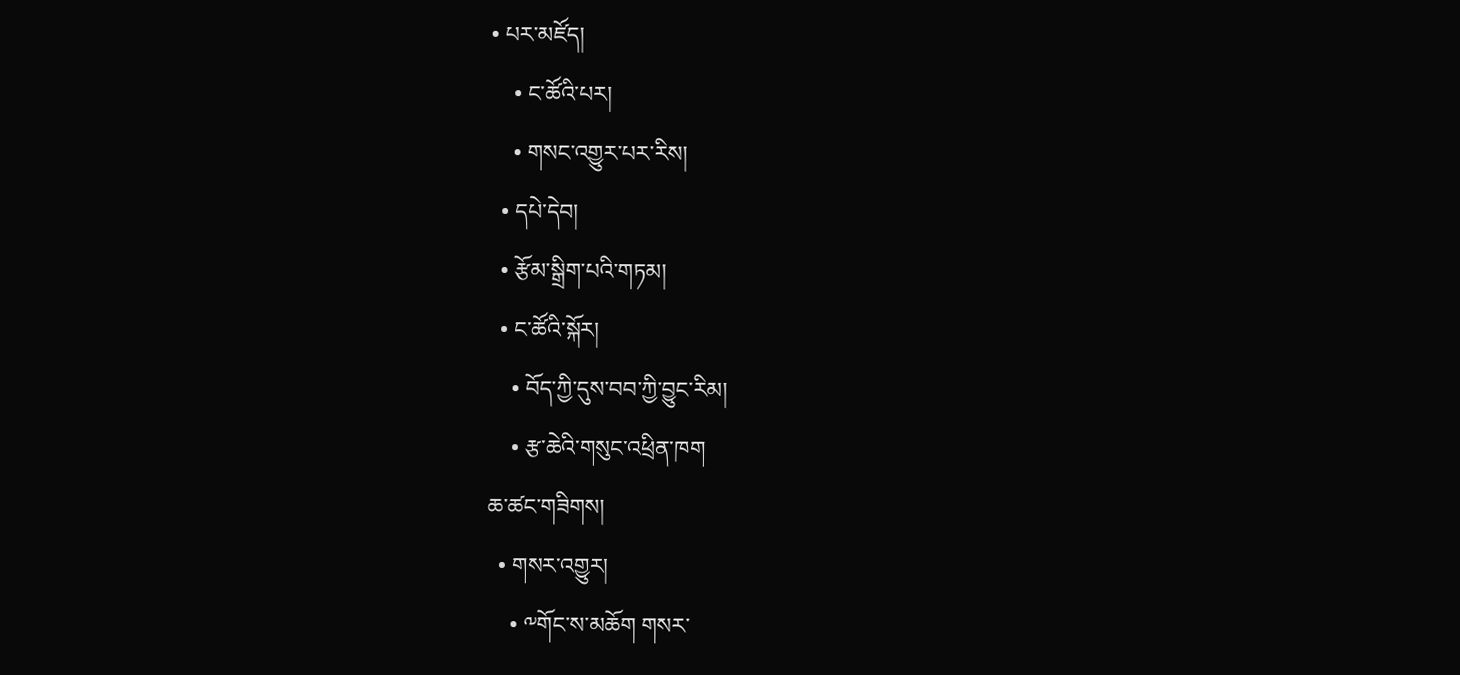• པར་མཛོད།
    • ང་ཚོའི་པར།
    • གསང་འགྱུར་པར་རིས།
  • དཔེ་དེབ།
  • རྩོམ་སྒྲིག་པའི་གཏམ།
  • ང་ཚོའི་སྐོར།
    • བོད་ཀྱི་དུས་བབ་ཀྱི་བྱུང་རིམ།
    • རྩ་ཆེའི་གསུང་འཕྲིན་ཁག
ཆ་ཚང་གཟིགས།
  • གསར་འགྱུར།
    • ༸གོང་ས་མཆོག གསར་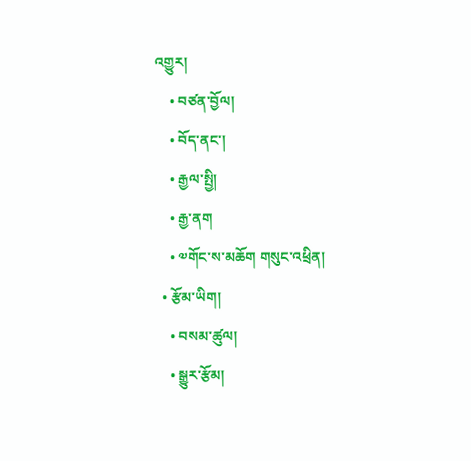འགྱུར།
    • བཙན་བྱོལ།
    • བོད་ནང་།
    • རྒྱལ་སྤྱི།
    • རྒྱ་ནག
    • ༧གོང་ས་མཆོག གསུང་འཕྲིན།
  • རྩོམ་ཡིག།
    • བསམ་ཚུལ།
    • སྒྱུར་རྩོམ།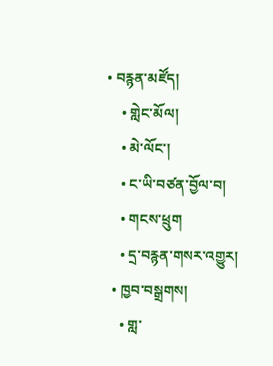• བརྙན་མཛོད།
    • གླེང་མོལ།
    • མེ་ལོང་།
    • ང་ཡི་བཙན་བྱོལ་བ།
    • གངས་ཕྲུག
    • དྲ་བརྙན་གསར་འགྱུར།
  • ཁྱབ་བསྒྲགས།
    • གླ་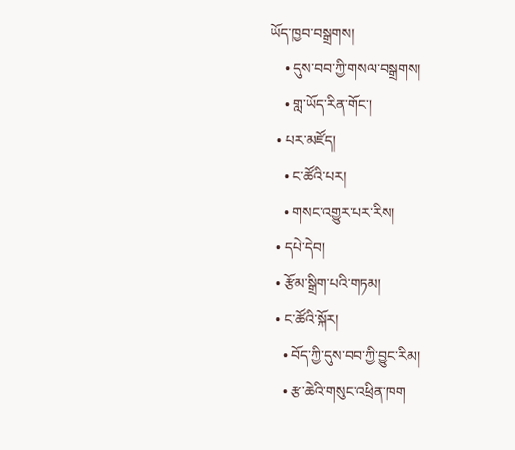ཡོད་ཁྱབ་བསྒྲགས།
    • དུས་བབ་ཀྱི་གསལ་བསྒྲགས།
    • གླ་ཡོད་རིན་གོང་།
  • པར་མཛོད།
    • ང་ཚོའི་པར།
    • གསང་འགྱུར་པར་རིས།
  • དཔེ་དེབ།
  • རྩོམ་སྒྲིག་པའི་གཏམ།
  • ང་ཚོའི་སྐོར།
    • བོད་ཀྱི་དུས་བབ་ཀྱི་བྱུང་རིམ།
    • རྩ་ཆེའི་གསུང་འཕྲིན་ཁག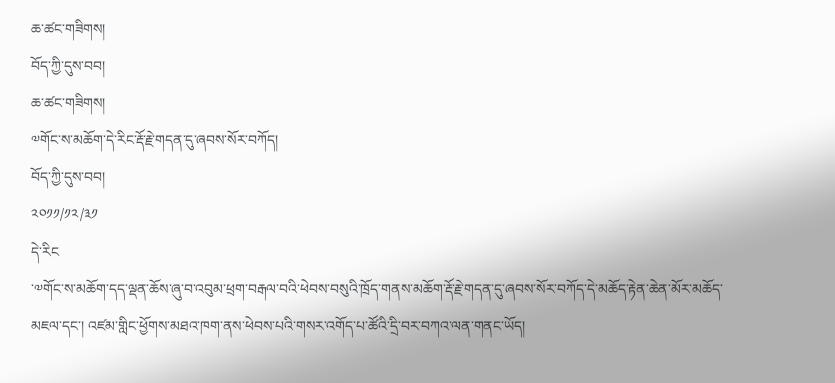ཆ་ཚང་གཟིགས།
བོད་ཀྱི་དུས་བབ།
ཆ་ཚང་གཟིགས།
༧གོང་ས་མཆོག་དེ་རིང་རྡོ་རྗེ་གདན་དུ་ཞབས་སོར་བཀོད།
བོད་ཀྱི་དུས་བབ།
༢༠༡༡/༡༢/༣༡
དེ་རིང
་༧གོང་ས་མཆོག་དད་ལྡན་ཆོས་ཞུ་བ་འབུམ་ཕྲག་བརྒལ་བའི་ཕེབས་བསུའི་ཁྲོད་གནས་མཆོག་རྡོ་རྗེ་གདན་དུ་ཞབས་སོར་བཀོད་དེ་མཆོད་རྟེན་ཆེན་མོར་མཆོད་མཇལ་དང་། འཛམ་གླིང་ཕྱོགས་མཐའ་ཁག་ནས་ཕེབས་པའི་གསར་འགོད་པ་ཚོའི་དྲི་བར་བཀའ་ལན་གནང་ཡོད།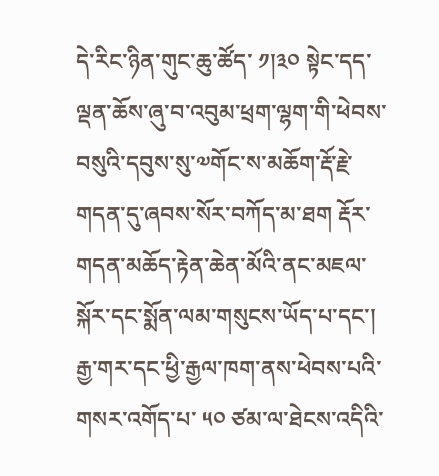དེ་རིང་ཉིན་གུང་ཆུ་ཚོད་ ༡།༣༠ སྟེང་དད་ལྡན་ཆོས་ཞུ་བ་འབུམ་ཕྲག་ལྷག་གི་ཕེབས་བསུའི་དབུས་སུ་༧གོང་ས་མཆོག་རྡོ་རྗེ་གདན་དུ་ཞབས་སོར་བཀོད་མ་ཐག རྡོར་གདན་མཆོད་རྟེན་ཆེན་མོའི་ནང་མཇལ་སྐོར་དང་སྨོན་ལམ་གསུངས་ཡོད་པ་དང་། རྒྱ་གར་དང་ཕྱི་རྒྱལ་ཁག་ནས་ཕེབས་པའི་གསར་འགོད་པ་ ༥༠ ཙམ་ལ་ཐེངས་འདིའི་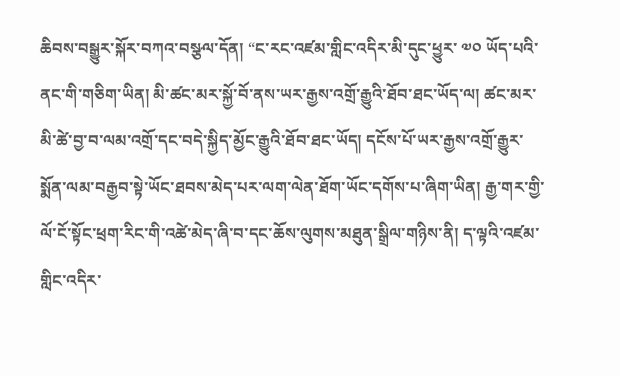ཆིབས་བསྒྱུར་སྐོར་བཀའ་བསྩལ་དོན། “ང་རང་འཛམ་གླིང་འདིར་མི་དུང་ཕྱུར་ ༧༠ ཡོད་པའི་ནང་གི་གཅིག་ཡིན། མི་ཚང་མར་སྐྱོ་བོ་ནས་ཡར་རྒྱས་འགྲོ་རྒྱུའི་ཐོབ་ཐང་ཡོད་ལ། ཚང་མར་མི་ཚེ་བྱ་བ་ལམ་འགྲོ་དང་བདེ་སྐྱིད་མྱོང་རྒྱུའི་ཐོབ་ཐང་ཡོད། དངོས་པོ་ཡར་རྒྱས་འགྲོ་རྒྱུར་སྨོན་ལམ་བརྒྱབ་སྟེ་ཡོང་ཐབས་མེད་པར་ལག་ལེན་ཐོག་ཡོང་དགོས་པ་ཞིག་ཡིན། རྒྱ་གར་གྱི་ལོ་ངོ་སྟོང་ཕྲག་རིང་གི་འཚེ་མེད་ཞི་བ་དང་ཆོས་ལུགས་མཐུན་སྒྲིལ་གཉིས་ནི། ད་ལྟའི་འཛམ་གླིང་འདིར་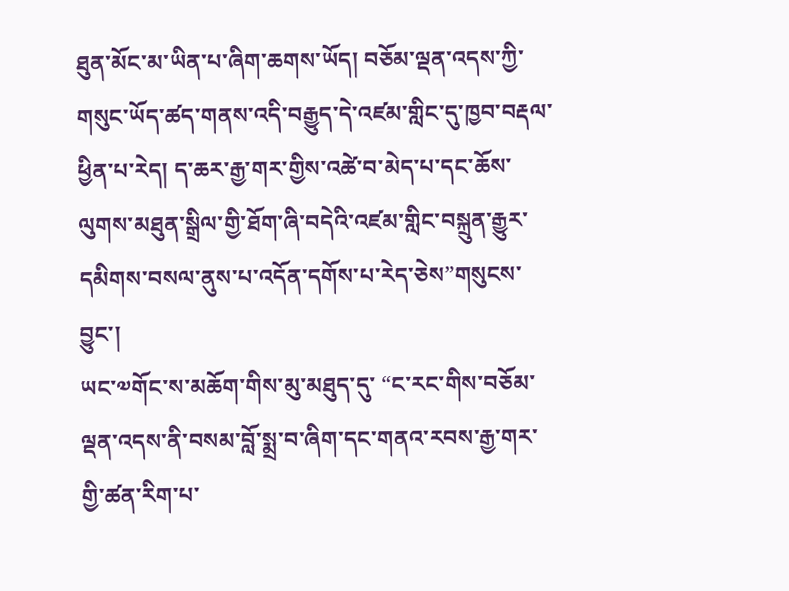ཐུན་མོང་མ་ཡིན་པ་ཞིག་ཆགས་ཡོད། བཅོམ་ལྡན་འདས་ཀྱི་གསུང་ཡོད་ཚད་གནས་འདི་བརྒྱུད་དེ་འཛམ་གླིང་དུ་ཁྱབ་བརྡལ་ཕྱིན་པ་རེད། ད་ཆར་རྒྱ་གར་གྱིས་འཚེ་བ་མེད་པ་དང་ཆོས་ལུགས་མཐུན་སྒྲིལ་གྱི་ཐོག་ཞི་བདེའི་འཛམ་གླིང་བསྐྲུན་རྒྱུར་དམིགས་བསལ་ནུས་པ་འདོན་དགོས་པ་རེད་ཅེས”གསུངས་བྱུང་།
ཡང་༧གོང་ས་མཆོག་གིས་མུ་མཐུད་དུ་ “ང་རང་གིས་བཅོམ་ལྡན་འདས་ནི་བསམ་བློ་སྨྲ་བ་ཞིག་དང་གནའ་རབས་རྒྱ་གར་གྱི་ཚན་རིག་པ་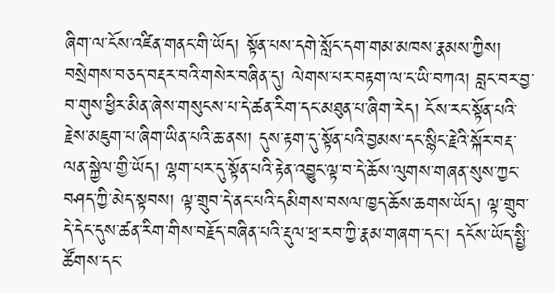ཞིག་ལ་ངོས་འཛིན་གནང་གི་ཡོད། སྟོན་པས་དགེ་སློང་དག་གམ་མཁས་རྣམས་ཀྱིས། བསྲེགས་བཅད་བརྡར་བའི་གསེར་བཞིན་དུ། ལེགས་པར་བརྟག་ལ་ང་ཡི་བཀའ། བླང་བར་བྱ་བ་གུས་ཕྱིར་མིན་ཞེས་གསུངས་པ་དེ་ཚན་རིག་དང་མཐུན་པ་ཞིག་རེད། ངོས་རང་སྟོན་པའི་རྗེས་མཇུག་པ་ཞིག་ཡིན་པའི་ཆ་ནས། དུས་རྟག་དུ་སྟོན་པའི་བྱམས་དང་སྙིང་རྗེའི་སྐོར་བརྡ་ལན་སྐྱེལ་གྱི་ཡོད། ལྷག་པར་དུ་སྟོན་པའི་རྟེན་འབྱུང་ལྟ་བ་དེ་ཆོས་ལུགས་གཞན་སུས་ཀྱང་བཤད་ཀྱི་མེད་སྟབས། ལྟ་གྲུབ་དེ་ནང་པའི་དམིགས་བསལ་ཁྱད་ཆོས་ཆགས་ཡོད། ལྟ་གྲུབ་དེ་དེང་དུས་ཚན་རིག་གིས་བརྗོད་བཞིན་པའི་རྡུལ་ཕྲ་རབ་ཀྱི་རྣམ་གཞག་དང་། དངོས་ཡོད་སྤྱི་ཚོགས་དང་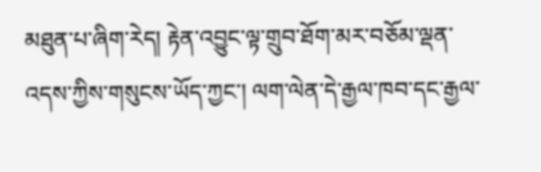མཐུན་པ་ཞིག་རེད། རྟེན་འབྱུང་ལྟ་གྲུབ་ཐོག་མར་བཅོམ་ལྡན་འདས་ཀྱིས་གསུངས་ཡོད་ཀྱང་། ལག་ལེན་དེ་རྒྱལ་ཁབ་དང་རྒྱལ་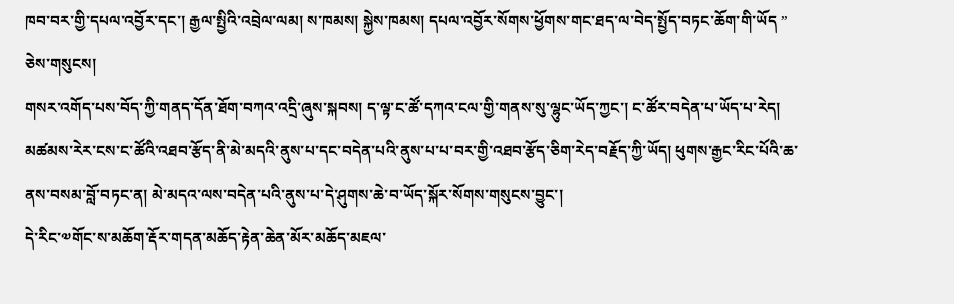ཁབ་བར་གྱི་དཔལ་འབྱོར་དང་། རྒྱལ་སྤྱིའི་འབྲེལ་ལམ། ས་ཁམས། སྐྱེས་ཁམས། དཔལ་འབྱོར་སོགས་ཕྱོགས་གང་ཐད་ལ་བེད་སྤྱོད་བཏང་ཆོག་གི་ཡོད ” ཅེས་གསུངས།
གསར་འགོད་པས་བོད་ཀྱི་གནད་དོན་ཐོག་བཀའ་འདྲི་ཞུས་སྐབས། ད་ལྟ་ང་ཚོ་དཀའ་ངལ་གྱི་གནས་སུ་ལྷུང་ཡོད་ཀྱང་། ང་ཚོར་བདེན་པ་ཡོད་པ་རེད། མཚམས་རེར་ངས་ང་ཚོའི་འཐབ་རྩོད་ནི་མེ་མདའི་ནུས་པ་དང་བདེན་པའི་ནུས་པ་པ་བར་གྱི་འཐབ་རྩོད་ཅིག་རེད་བརྗོད་ཀྱི་ཡོད། ཕུགས་རྒྱང་རིང་པོའི་ཆ་ནས་བསམ་བློ་བཏང་ན། མེ་མདའ་ལས་བདེན་པའི་ནུས་པ་དེ་ཤུགས་ཆེ་བ་ཡོད་སྐོར་སོགས་གསུངས་བྱུང་།
དེ་རིང་༧གོང་ས་མཆོག་རྡོར་གདན་མཆོད་རྟེན་ཆེན་མོར་མཆོད་མཇལ་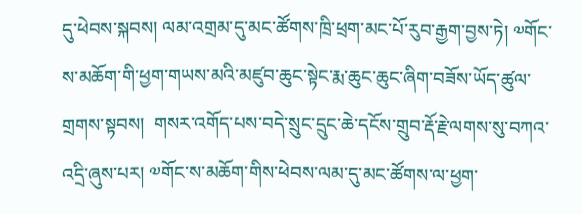དུ་ཕེབས་སྐབས། ལམ་འགྲམ་དུ་མང་ཚོགས་ཁྲི་ཕྲག་མང་པོ་རུབ་རྒྱག་བྱས་ཏེ། ༧གོང་ས་མཆོག་གི་ཕྱག་གཡས་མའི་མཛུབ་ཆུང་སྟེང་རྨ་ཆུང་ཆུང་ཞིག་བཟོས་ཡོད་ཚུལ་གྲགས་སྟབས།  གསར་འགོད་པས་བདེ་སྲུང་དྲུང་ཆེ་དངོས་གྲུབ་རྡོ་རྗེ་ལགས་སུ་བཀའ་འདྲི་ཞུས་པར། ༧གོང་ས་མཆོག་གིས་ཕེབས་ལམ་དུ་མང་ཚོགས་ལ་ཕྱག་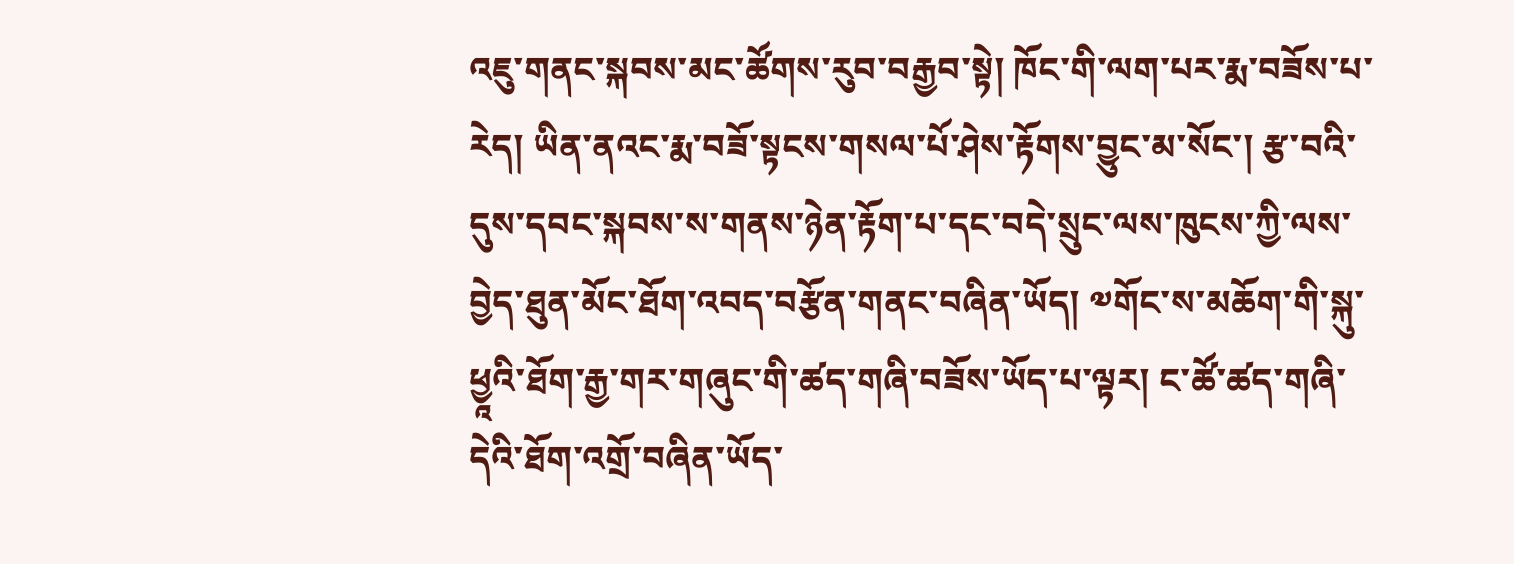འཇུ་གནང་སྐབས་མང་ཚོགས་རུབ་བརྒྱབ་སྟེ། ཁོང་གི་ལག་པར་རྨ་བཟོས་པ་རེད། ཡིན་ནའང་རྨ་བཟོ་སྟངས་གསལ་པོ་ཤེས་རྟོགས་བྱུང་མ་སོང་། རྩ་བའི་དུས་དབང་སྐབས་ས་གནས་ཉེན་རྟོག་པ་དང་བདེ་སྲུང་ལས་ཁུངས་ཀྱི་ལས་བྱེད་ཐུན་མོང་ཐོག་འབད་བརྩོན་གནང་བཞིན་ཡོད། ༧གོང་ས་མཆོག་གི་སྐུ་ཕྱཱའི་ཐོག་རྒྱ་གར་གཞུང་གི་ཚད་གཞི་བཟོས་ཡོད་པ་ལྟར། ང་ཚོ་ཚད་གཞི་དེའི་ཐོག་འགྲོ་བཞིན་ཡོད་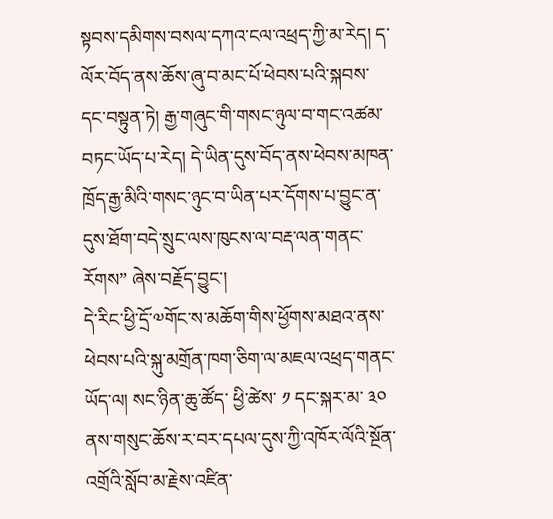སྟབས་དམིགས་བསལ་དཀའ་ངལ་འཕྲད་ཀྱི་མ་རེད། ད་ལོར་བོད་ནས་ཆོས་ཞུ་བ་མང་པོ་ཕེབས་པའི་སྐབས་དང་བསྟུན་ཏེ། རྒྱ་གཞུང་གི་གསང་ཉུལ་བ་གང་འཚམ་བཏང་ཡོད་པ་རེད། དེ་ཡིན་དུས་བོད་ནས་ཕེབས་མཁན་ཁྲོད་རྒྱ་མིའི་གསང་ཉུང་བ་ཡིན་པར་དོགས་པ་བྱུང་ན་དུས་ཐོག་བདེ་སྲུང་ལས་ཁུངས་ལ་བརྡ་ལན་གནང་རོགས” ཞེས་བརྗོད་བྱུང་།
དེ་རིང་ཕྱི་དྲོ་༧གོང་ས་མཆོག་གིས་ཕྱོགས་མཐའ་ནས་ཕེབས་པའི་སྐུ་མགྲོན་ཁག་ཅིག་ལ་མཇལ་འཕྲད་གནང་ཡོད་ལ། སང་ཉིན་ཆུ་ཚོད་ ཕྱི་ཚེས་ ༡ དང་སྐར་མ་ ༣༠ ནས་གསུང་ཆོས་ར་བར་དཔལ་དུས་ཀྱི་འཁོར་ལོའི་སྔོན་འགྲོའི་སློབ་མ་རྗེས་འཛིན་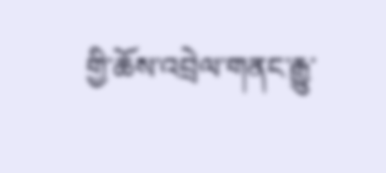གྱི་ཆོས་འབྲེལ་གནང་རྒྱུ་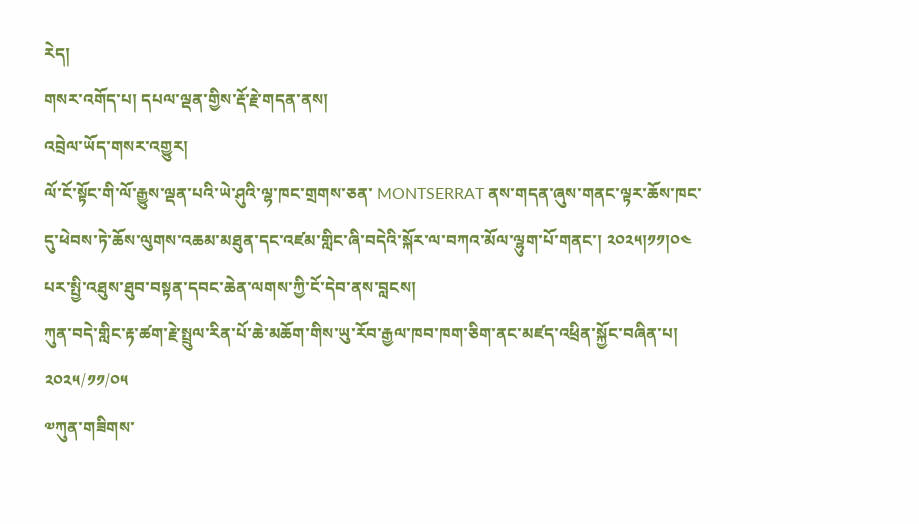རེད།
གསར་འགོད་པ། དཔལ་ལྡན་གྱིས་རྡོ་རྗེ་གདན་ནས།
འབྲེལ་ཡོད་གསར་འགྱུར།
ལོ་ངོ་སྟོང་གི་ལོ་རྒྱུས་ལྡན་པའི་ཡེ་ཤུའི་ལྷ་ཁང་གྲགས་ཅན་ MONTSERRAT ནས་གདན་ཞུས་གནང་ལྟར་ཆོས་ཁང་དུ་ཕེབས་ཏེ་ཆོས་ལུགས་འཆམ་མཐུན་དང་འཛམ་གླིང་ཞི་བདེའི་སྐོར་ལ་བཀའ་མོལ་ལྷུག་པོ་གནང་། ༢༠༢༥།༡༡།༠༤ པར་སྤྱི་འཐུས་ཐུབ་བསྟན་དབང་ཆེན་ལགས་ཀྱི་ངོ་དེབ་ནས་བླངས།
ཀུན་བདེ་གླིང་རྟ་ཚག་རྗེ་སྤྲུལ་རིན་པོ་ཆེ་མཆོག་གིས་ཡུ་རོབ་རྒྱལ་ཁབ་ཁག་ཅིག་ནང་མཛད་འཕྲིན་སྐྱོང་བཞིན་པ།
༢༠༢༥/༡༡/༠༥
༧ཀུན་གཟིགས་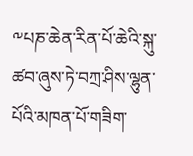༸པཎ་ཆེན་རིན་པོ་ཆེའི་སྐུ་ཚབ་ཞུས་ཏེ་བཀྲ་ཤིས་ལྷུན་པོའི་མཁན་པོ་གཟིག་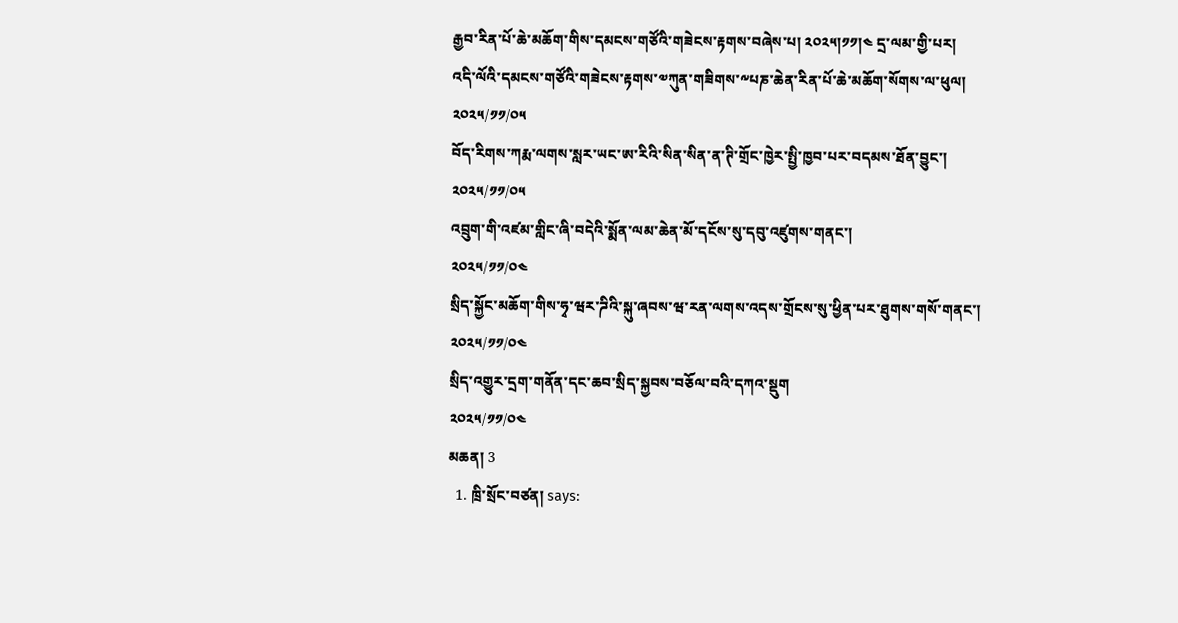རྒྱབ་རིན་པོ་ཆེ་མཆོག་གིས་དམངས་གཙོའི་གཟེངས་རྟགས་བཞེས་པ། ༢༠༢༥།༡༡།༤ དྲ་ལམ་གྱི་པར།
འདི་ལོའི་དམངས་གཙོའི་གཟེངས་རྟགས་༧ཀུན་གཟིགས་༸པཎ་ཆེན་རིན་པོ་ཆེ་མཆོག་སོགས་ལ་ཕུལ།
༢༠༢༥/༡༡/༠༥
བོད་རིགས་ཀརྨ་ལགས་སླར་ཡང་ཨ་རིའི་སིན་སིན་ན་ཊི་གྲོང་ཁྱེར་སྤྱི་ཁྱབ་པར་བདམས་ཐོན་བྱུང་།
༢༠༢༥/༡༡/༠༥
འབྲུག་གི་འཛམ་གླིང་ཞི་བདེའི་སྨོན་ལམ་ཆེན་མོ་དངོས་སུ་དབུ་འཛུགས་གནང་།
༢༠༢༥/༡༡/༠༤
སྲིད་སྐྱོང་མཆོག་གིས་ཧྭ་ཝར་ཌིའི་སྐུ་ཞབས་ཝ་རན་ལགས་འདས་གྲོངས་སུ་ཕྱིན་པར་ཐུགས་གསོ་གནང་།
༢༠༢༥/༡༡/༠༤
སྲིད་འགྱུར་དྲག་གནོན་དང་ཆབ་སྲིད་སྐྱབས་བཅོལ་བའི་དཀའ་སྡུག
༢༠༢༥/༡༡/༠༤
མཆན། 3
  1. ཁྲི་སྲོང་བཙན། says: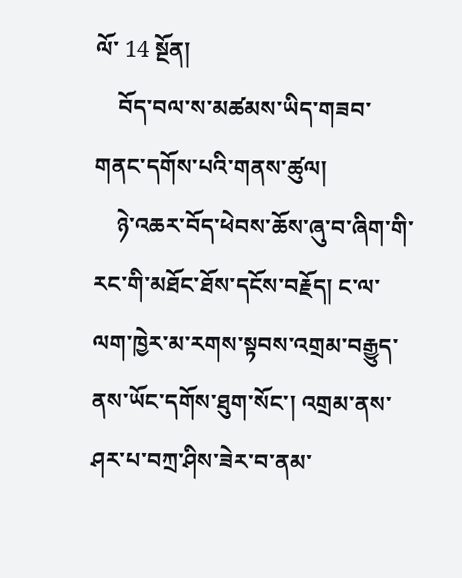ལོ་ 14 སྔོན།
    བོད་བལ་ས་མཚམས་ཡིད་གཟབ་གནང་དགོས་པའི་གནས་ཚུལ།
    ཉེ་འཆར་བོད་ཕེབས་ཆོས་ཞུ་བ་ཞིག་གི་རང་གི་མཐོང་ཐོས་དངོས་བརྗོད། ང་ལ་ལག་ཁྱེར་མ་རགས་སྟབས་འགྲམ་བརྒྱུད་ནས་ཡོང་དགོས་ཐུག་སོང་། འགྲམ་ནས་ཤར་པ་བཀྲ་ཤིས་ཟེར་བ་ནམ་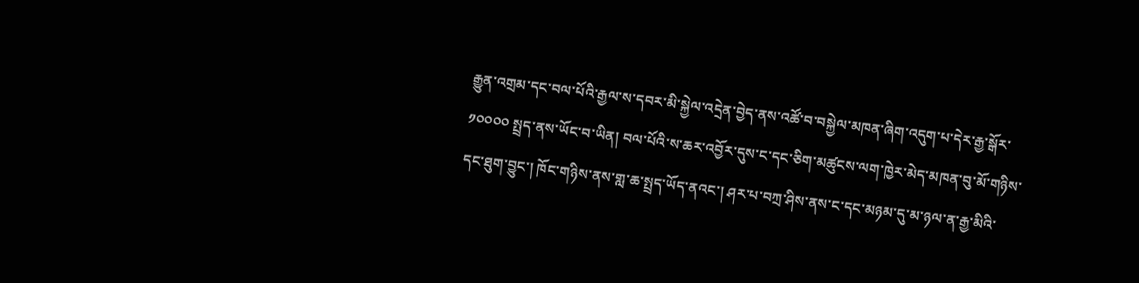རྒྱུན་འགྲམ་དང་བལ་པོའི་རྒྱལ་ས་དབར་མི་སྐྱེལ་འདྲེན་བྱེད་ནས་འཚོ་བ་བསྐྱེལ་མཁན་ཞིག་འདུག་པ་དེར་རྒྱ་སྒོར་ ༡༠༠༠༠ སྤྲད་ནས་ཡོང་བ་ཡིན། བལ་པོའི་ས་ཆར་འབྱོར་དུས་ང་དང་ཅིག་མཚུངས་ལག་ཁྱེར་མེད་མཁན་བུ་མོ་གཉིས་དང་ཐུག་བྱུང་། ཁོང་གཉིས་ནས་གླ་ཆ་སྤྲད་ཡོད་ནའང་། ཤར་པ་བཀྲ་ཤིས་ནས་ང་དང་མཉམ་དུ་མ་ཉལ་ན་རྒྱ་མིའི་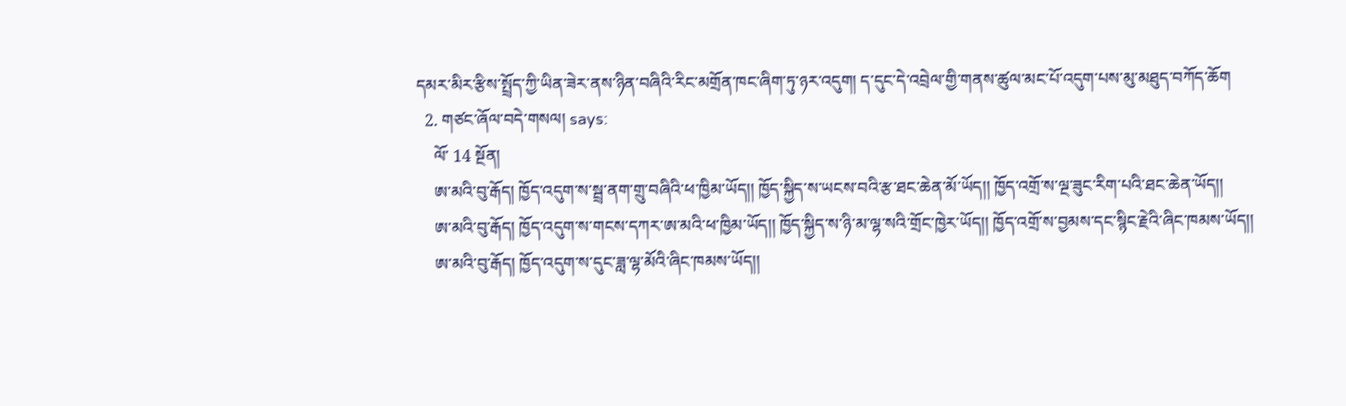དམར་མིར་རྩིས་སྤྲོད་ཀྱི་ཡིན་ཟེར་ནས་ཉིན་བཞིའི་རིང་མགྲོན་ཁང་ཞིག་ཏུ་ཉར་འདུག། ད་དུང་དེ་འབྲེལ་གྱི་གནས་ཚུལ་མང་པོ་འདུག་པས་མུ་མཐུད་བཀོད་ཆོག
  2. གཙང་ཞོལ་བདེ་གསལ། says:
    ལོ་ 14 སྔོན།
    ཨ་མའི་བུ་རྒོད། ཁྱོད་འདུག་ས་སྦྲ་ནག་གྲུ་བཞིའི་ཕ་ཁྱིམ་ཡོད།། ཁྱོད་སྐྱིད་ས་ཡངས་བའི་རྩ་ཐང་ཆེན་མོ་ཡོད།། ཁྱོད་འགྲོ་ས་ལྔ་ཟུང་རིག་པའི་ཐང་ཆེན་ཡོད།།
    ཨ་མའི་བུ་རྒོད། ཁྱོད་འདུག་ས་གངས་དཀར་ཨ་མའི་ཕ་ཁྱིམ་ཡོད།། ཁྱོད་སྐྱིད་ས་ཉི་མ་ལྷ་སའི་གྲོང་ཁྱེར་ཡོད།། ཁྱོད་འགྲོ་ས་བྱམས་དང་སྙིང་རྗེའི་ཞིང་ཁམས་ཡོད།།
    ཨ་མའི་བུ་རྒོད། ཁྱོད་འདུག་ས་དུང་ཟླ་ལྷ་མོའི་ཞིང་ཁམས་ཡོད།།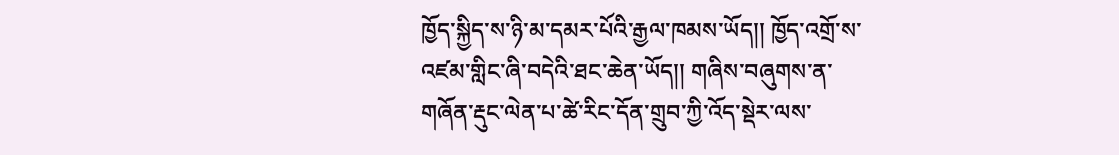ཁྱོད་སྐྱིད་ས་ཉི་མ་དམར་པོའི་རྒྱལ་ཁམས་ཡོད།། ཁྱོད་འགྲོ་ས་འཛམ་གླིང་ཞི་བདེའི་ཐང་ཆེན་ཡོད།། གཞིས་བཞུགས་ན་གཞོན་རྡུང་ལེན་པ་ཚེ་རིང་དོན་གྲུབ་ཀྱི་འོད་སྡེར་ལས་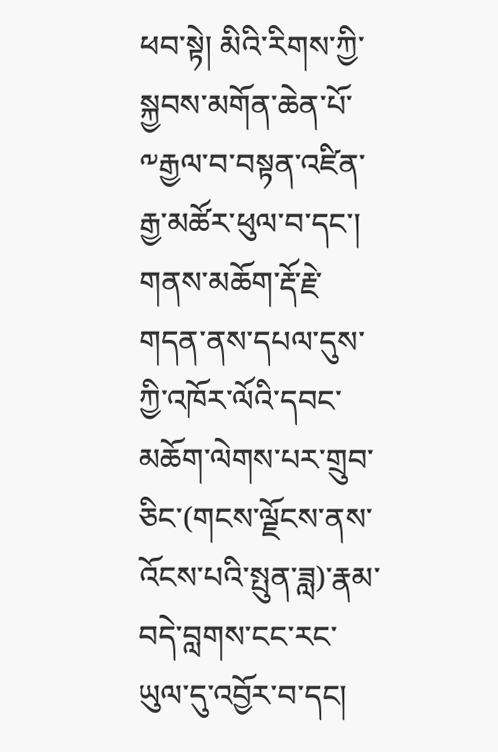ཕབ་སྟེ། མིའི་རིགས་ཀྱི་སྐྱབས་མགོན་ཆེན་པོ་༸རྒྱལ་བ་བསྟན་འཛིན་རྒྱ་མཚོར་ཕུལ་བ་དང་། གནས་མཆོག་རྡོ་རྗེ་གདན་ནས་དཔལ་དུས་ཀྱི་འཁོར་ལོའི་དབང་མཆོག་ལེགས་པར་གྲུབ་ཅིང་(གངས་ལྗོངས་ནས་འོངས་པའི་སྤུན་ཟླ)་རྣམ་བདེ་བླགས་ངང་རང་ཡུལ་དུ་འབྱོར་བ་དང།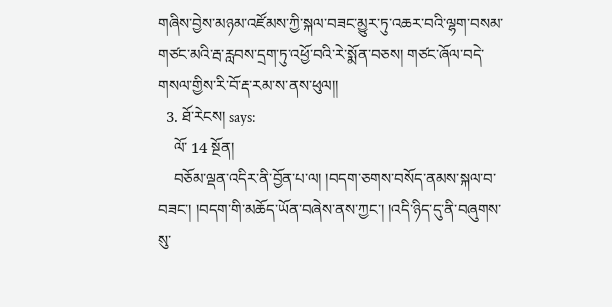གཞིས་བྱེས་མཉམ་འཛོམས་ཀྱི་སྐལ་བཟང་མྱུར་ཏུ་འཆར་བའི་ལྷག་བསམ་གཙང་མའི་རྦ་རླབས་དྲག་ཏུ་འཕྱོ་བའི་རེ་སྨོན་བཅས། གཙང་ཞོལ་བདེ་གསལ་གྱིས་རི་བོ་རྡ་རམ་ས་ནས་ཕུལ།།
  3. ཐོ་རེངས། says:
    ལོ་ 14 སྔོན།
    བཅོམ་ལྡན་འདིར་ནི་བྱོན་པ་ལ། །བདག་ཅགས་བསོད་ནམས་སྐལ་བ་བཟང་། །བདག་གི་མཆོད་ཡོན་བཞེས་ནས་ཀྱང་། །འདི་ཉིད་དུ་ནི་བཞུགས་སུ་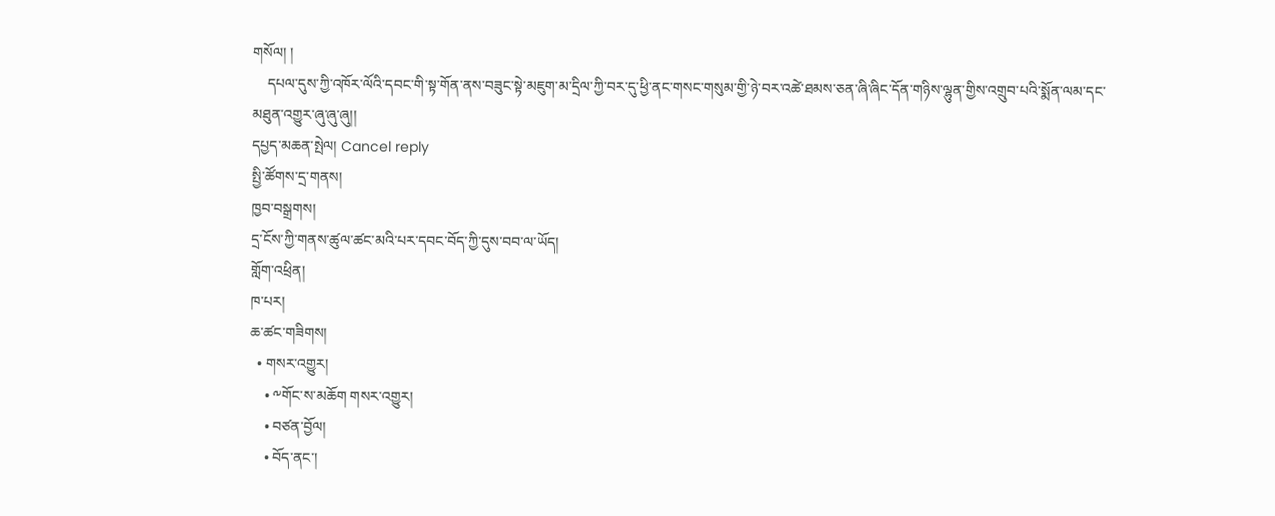གསོལ། །
    དཔལ་དུས་ཀྱི་འཁོར་ལོའི་དབང་གི་སྟ་གོན་ནས་བཟུང་སྟེ་མཇུག་མ་དྲིལ་ཀྱི་བར་དུ་ཕྱི་ནང་གསང་གསུམ་གྱི་ཉེ་བར་འཚེ་ཐམས་ཅན་ཞི་ཞིང་དོན་གཉིས་ལྷུན་གྱིས་འགྲུབ་པའི་སྨོན་ལམ་དང་མཐུན་འགྱུར་ཞུ་ཞུ་ཞུ།།
དཔྱད་མཆན་སྤེལ། Cancel reply
སྤྱི་ཚོགས་དྲ་གནས།
ཁྱབ་བསྒྲགས།
དྲ་ངོས་ཀྱི་གནས་ཚུལ་ཚང་མའི་པར་དབང་བོད་ཀྱི་དུས་བབ་ལ་ཡོད།
གློག་འཕྲིན།
ཁ་པར།
ཆ་ཚང་གཟིགས།
  • གསར་འགྱུར།
    • ༸གོང་ས་མཆོག གསར་འགྱུར།
    • བཙན་བྱོལ།
    • བོད་ནང་།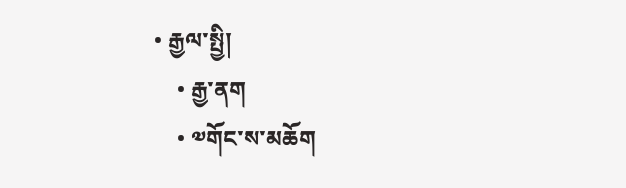• རྒྱལ་སྤྱི།
    • རྒྱ་ནག
    • ༧གོང་ས་མཆོག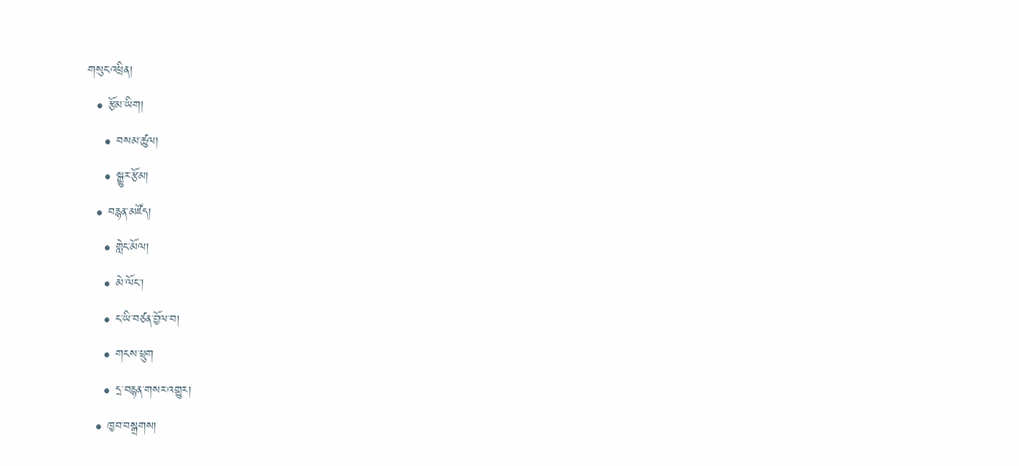གསུང་འཕྲིན།
  • རྩོམ་ཡིག།
    • བསམ་ཚུལ།
    • སྒྱུར་རྩོམ།
  • བརྙན་མཛོད།
    • གླེང་མོལ།
    • མེ་ལོང་།
    • ང་ཡི་བཙན་བྱོལ་བ།
    • གངས་ཕྲུག
    • དྲ་བརྙན་གསར་འགྱུར།
  • ཁྱབ་བསྒྲགས།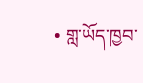• གླ་ཡོད་ཁྱབ་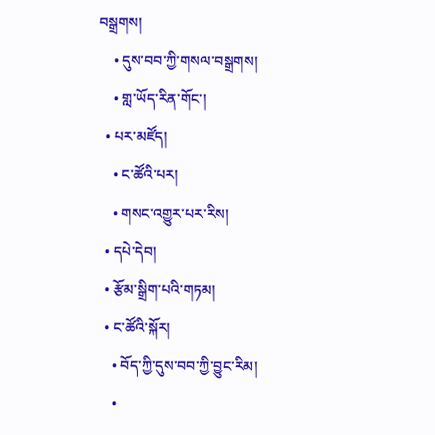བསྒྲགས།
    • དུས་བབ་ཀྱི་གསལ་བསྒྲགས།
    • གླ་ཡོད་རིན་གོང་།
  • པར་མཛོད།
    • ང་ཚོའི་པར།
    • གསང་འགྱུར་པར་རིས།
  • དཔེ་དེབ།
  • རྩོམ་སྒྲིག་པའི་གཏམ།
  • ང་ཚོའི་སྐོར།
    • བོད་ཀྱི་དུས་བབ་ཀྱི་བྱུང་རིམ།
    •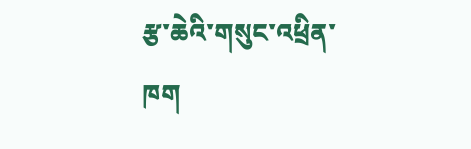རྩ་ཆེའི་གསུང་འཕྲིན་ཁག